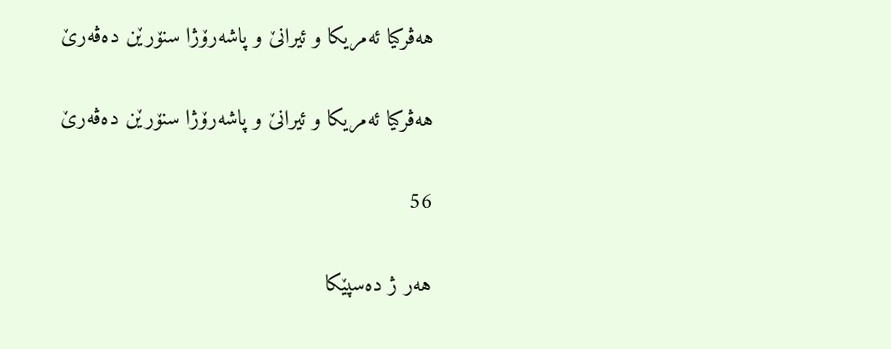هه‌ڤركیا ئه‌مریكا و ئیرانێ و پاشه‌رۆژا سنۆرێن ده‌ڤه‌رێ

هه‌ڤركیا ئه‌مریكا و ئیرانێ و پاشه‌رۆژا سنۆرێن ده‌ڤه‌رێ

56

هه‌ر ژ ده‌سپێكا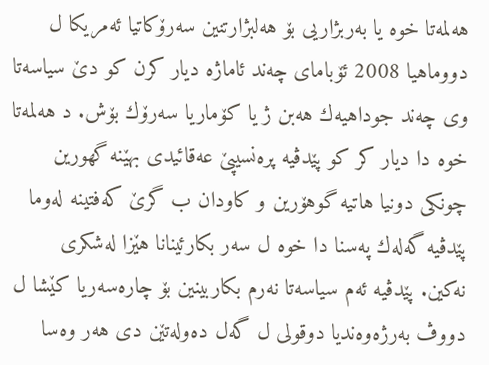هه‌لمه‌تا خوه‌ یا به‌ربژاریی بۆ هه‌لبژارتنین سه‌رۆكاتیا ئه‌مریكا ل دووماهیا 2008 ئۆبامای چه‌ند ئاماژه‌ دیار كرن كو دێ سیاسه‌تا وی چه‌ند جوداهیه‌ك هه‌بن ژ یا كۆماریا سه‌رۆك بۆش. د هه‌لمه‌تا خوه‌ دا دیار كر كو پێدڤیه‌ پره‌نسیپێ عه‌قائیدی بهێنه‌ گهورین چونكی دونیا هاتیه‌ گوهۆرین و كاودان ب گرێ كه‌فتینه‌ له‌وما پێدڤیه‌ گه‌له‌ك په‌سنا دا خوه‌ ل سه‌ر بكارئینانا هێزا له‌شكری نه‌كین. پێدڤیه‌ ئه‌م سیاسه‌تا نه‌رم بكاربینین بۆ چاره‌سه‌ریا كێشا ل دووڤ به‌رژه‌وه‌ندیا دوقولی ل گه‌ل ده‌وله‌تێن دی هه‌ر وه‌سا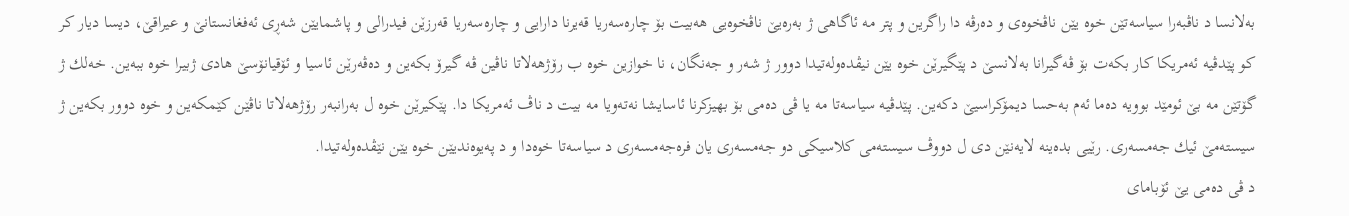به‌لانسا د ناڤبه‌را سیاسه‌تێن خوه‌ یێن ناڤخوه‌ی و ده‌رڤه‌ دا راگرین و پتر مه‌ ئاگاهی ژ به‌ره‌یێ ناڤخوه‌یی هه‌بیت بۆ چاره‌سه‌ریا قه‌یرنا دارایی و چاره‌سه‌ریا قه‌رزێن فیدرالی و پاشمایێن شه‌ڕی ئه‌فغانستانێ و عیراقێ، دیسا دیار كر كو پێدڤیه‌ ئه‌مریكا كار بكه‌ت بۆ ڤه‌گیرانا به‌لانسێ د پێگیرێن خوه‌ یێن نیڤده‌وله‌تیدا دوور ژ شه‌ر و جه‌نگان، نا خوازین خوه‌ ب رۆژهه‌لاتا ناڤین ڤه‌ گیرۆ بكه‌ین و ده‌ڤه‌رێن ئاسیا و ئۆقیانۆسێ هادی ژبیرا خوه‌ ببه‌ین. خه‌لك ژ گۆتێن مه‌ بێ ئومێد بوویه‌ ده‌ما ئه‌م به‌حسا دیمۆكراسیێ دكه‌ین. پێدڤیه‌ سیاسه‌تا مه‌ یا ڤی ده‌می بۆ بهیزكرنا ئاسایشا نه‌ته‌ویا مه‌ بیت د ناڤ ئه‌مریكا دا. پێكیرێن خوه‌ ل به‌رانبه‌ر رۆژهه‌لاتا ناڤێن كێمكه‌ین و خوه‌ دوور بكه‌ین ژ سیسته‌مێ ئیك جه‌مسه‌ری. رێیی بده‌ینه‌ لایه‌نێن دی ل دووڤ سیسته‌می كلاسیكی دو جه‌مسه‌ری یان فره‌جه‌مسه‌ری د سیاسه‌تا خوه‌دا و د په‌یوه‌ندیێن خوه‌ یێن نێڤده‌وله‌تیدا.
د ڤی ده‌می یێ ئۆبامای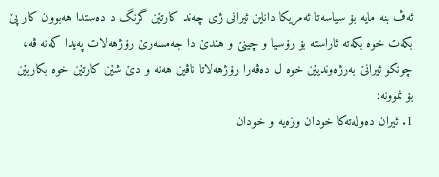ئه‌ڤ بنه‌ مایه‌ بۆ سیاسه‌تا ئه‌مریكا داناین ئیرانی ژی چه‌ند كارتێن گرنگ د ده‌ستدا هه‌بوون كار پێ بكه‌ت خوه‌ بكه‌ته‌ ئاراسته‌ بۆ رۆسیا و چینێ و هندێ دا جه‌مسه‌رێ رۆژهه‌لات په‌یدا كه‌نه‌ ڤه‌، چونكو ئیرانێ به‌رژه‌وندیێن خوه‌ ل ده‌ڤه‌را رۆژهه‌لاتا ناڤین هه‌نه‌ و دێ شێن كارتێن خوه‌ بكاربێن بۆ نموونه‌:
1. ئیران ده‌وله‌ته‌كا خودان وزه‌یه‌ و خودان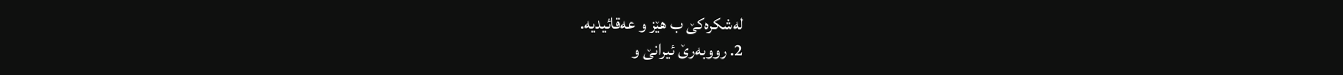له‌شكره‌كێ ب هێز و عه‌قائیدیه‌.
2. رووبه‌رێ ئیرانێ و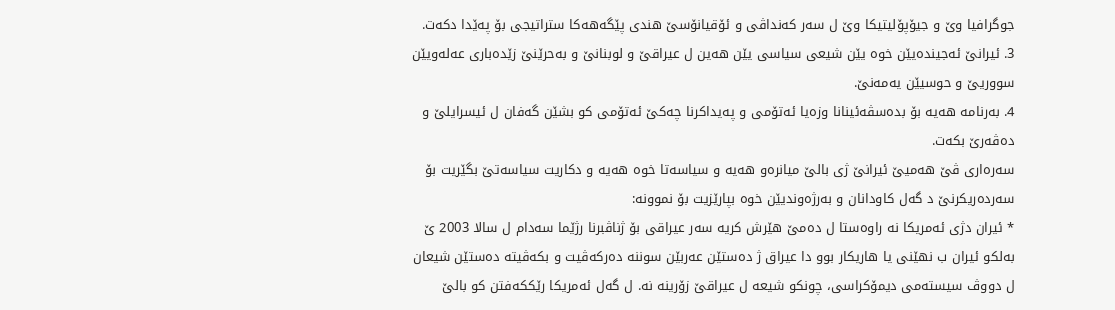جوگرافیا وێ و جیۆپۆلیتیكا وێ ل سه‌ر كه‌نداڤی و ئۆقیانۆسێ هندی پێگه‌هه‌كا ستراتیجی بۆ په‌ێدا دكه‌ت.
3. ئیرانێ ئه‌جینده‌یێن خوه‌ یێن شیعی سیاسی یێن هه‌ین ل عیراقێ و لوبنانێ و به‌حرێنێ زێده‌باری عه‌له‌ویێن سووریێ و حوسیێن یه‌مه‌نێ.
4. به‌رنامه‌ هه‌یه‌ بۆ بده‌سڤه‌ئینانا وزه‌یا ئه‌تۆمی و په‌یداكرنا چه‌كێ ئه‌تۆمی كو بشێن گه‌فان ل ئیسرایلێ و ده‌ڤه‌رێ بكه‌ت.
سه‌ره‌اری ڤێ هه‌میێ ئیرانێ ژی بالێ میانره‌و هه‌یه‌ و سیاسه‌تا خوه‌ هه‌یه‌ و دكاریت سیاسه‌تێ بگێریت بۆ سه‌رده‌ریكرنێ د گه‌ل كاودانان و به‌رژه‌وندیێن خوه‌ بپارێزیت بۆ نموونه‌:
* ئیران دژی ئه‌مریكا نه‌ راوه‌ستا ل ده‌مێ هێرش كریه‌ سه‌ر عیراقی بۆ ژناڤبرنا رژێما سه‌دام ل سالا 2003 ێ به‌لكو ئیران ب نهێنی یا هاریكار بوو دا عیراق ژ ده‌ستێن عه‌ربێن سوننه‌ ده‌ركه‌ڤیت و بكه‌ڤیته‌ ده‌ستێن شیعان ل دووڤ سیسته‌می دیمۆكراسی، چونكو شیعه‌ ل عیراقێ زۆرینه‌ نه‌. ل گه‌ل ئه‌مریكا رێككه‌فتن كو بالێ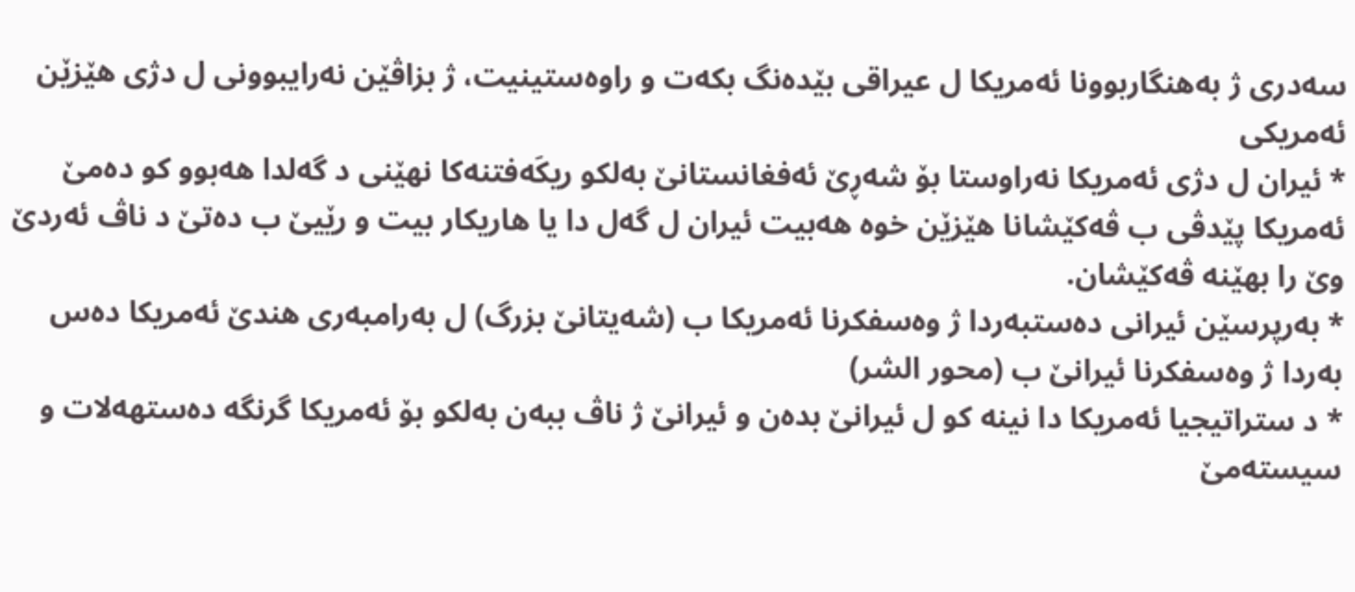سه‌دری ژ به‌هنگاربوونا ئه‌مریكا ل عیراقی بێده‌نگ بكه‌ت و راوه‌ستینیت، ژ بزاڤێن نه‌رایبوونی ل دژی هێزێن ئه‌مریكی
* ئیران ل دژی ئه‌مریكا نه‌راوستا بۆ شه‌ڕێ ئه‌فغانستانێ به‌لكو ریكَه‌فتنه‌كا نهێنی د گه‌لدا هه‌بوو كو ده‌مێ ئه‌مریكا پێدڤی ب ڤه‌كێشانا هێزێن خوه‌ هه‌بیت ئیران ل گه‌ل دا یا هاریكار بیت و رێیێ ب ده‌تێ د ناڤ ئه‌ردێ وێ را بهێنه‌ ڤه‌كێشان.
* به‌رپرسێن ئیرانی ده‌ستبه‌ردا ژ وه‌سفكرنا ئه‌مریكا ب (شه‌یتانێ بزرگ) ل به‌رامبه‌ری هندێ ئه‌مریكا ده‌س به‌ردا ژ وه‌سفكرنا ئیرانێ ب (محور الشر)
* د ستراتیجیا ئه‌مریكا دا نینه‌ كو ل ئیرانێ بده‌ن و ئیرانێ ژ ناڤ ببه‌ن به‌لكو بۆ ئه‌مریكا گرنگه‌ ده‌ستهه‌لات و سیسته‌مێ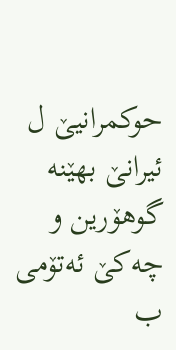حوكمرانیێ ل ئیرانێ بهێنه‌ گوهۆرین و چه‌كێ ئه‌تۆمی ب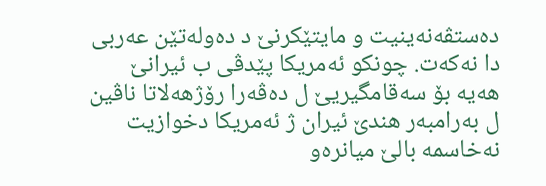ده‌ستڤه‌نه‌ینیت و مایتێكرنێ د ده‌وله‌تێن عه‌ربی دا نه‌كه‌ت. چونكو ئه‌مریكا پێدڤی ب ئیرانێ هه‌یه‌ بۆ سه‌قامگیریێ ل ده‌ڤه‌را رۆژهه‌لاتا ناڤین ل به‌رامبه‌ر هندێ ئیران ژ ئه‌مریكا دخوازیت نه‌خاسمه‌ بالێ میانره‌و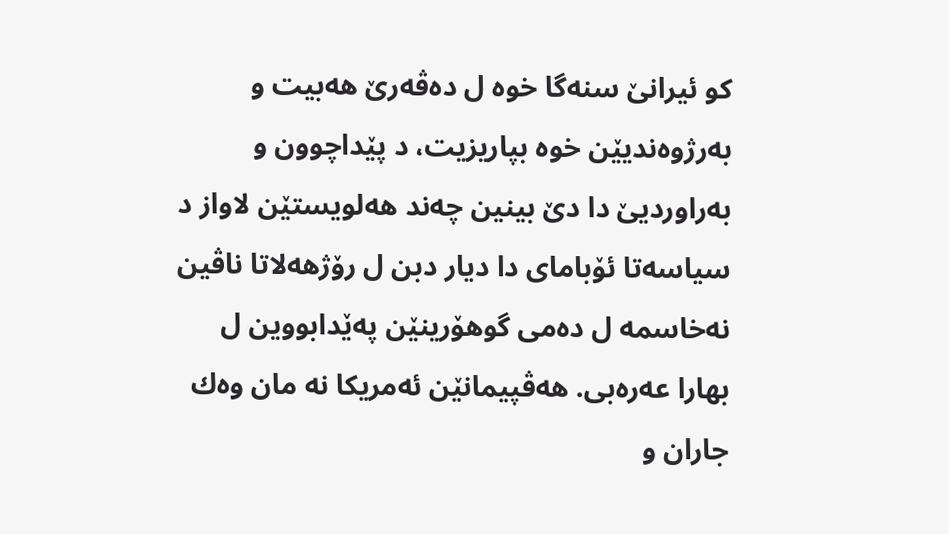كو ئیرانێ سنه‌گا خوه‌ ل ده‌ڤه‌رێ هه‌بیت و به‌رژوه‌ندیێن خوه‌ بپاریزیت، د پێداچوون و به‌راوردیێ دا دێ بینین چه‌ند هه‌لویستێن لاواز د سیاسه‌تا ئۆبامای دا دیار دبن ل رۆژهه‌لاتا ناڤین نه‌خاسمه‌ ل ده‌می گوهۆرینێن په‌ێدابووین ل بهارا عه‌ره‌بی. هه‌ڤپیمانێن ئه‌مریكا نه‌ مان وه‌ك جاران و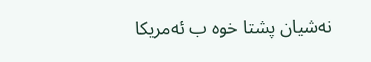نه‌شیان پشتا خوه‌ ب ئه‌مریكا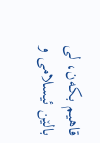قاهیم بكه‌ن، لی بالێن ئیسلامی و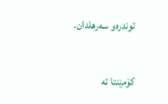توندره‌و سه‌رهلدان.

کۆمێنتا تە